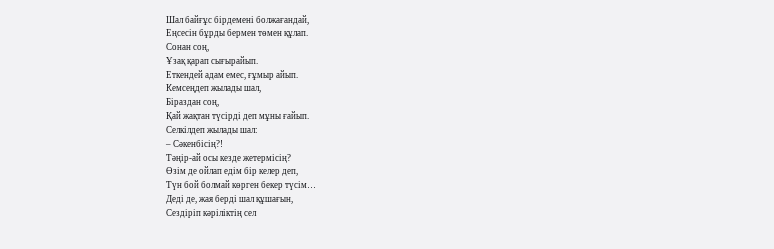Шал байғұс бірдемені болжағандай,
Еңсесін бұрды бермен төмен құлап.
Сонан соң,
Ұзақ қарап сығырайып.
Еткендей адам емес, ғұмыр айып.
Кемсеңдеп жылады шал,
Біраздан соң,
Қай жақтан түсірді деп мұны ғайып.
Селкілдеп жылады шал:
– Сәкенбісің?!
Тәңір-ай осы кезде жетермісің?
Өзім де ойлап едім бір келер деп,
Түн бой болмай көрген бекер түсім…
Деді де, жая берді шал құшағын,
Сездіріп кәріліктің сел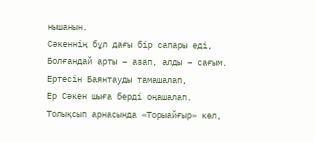нышанын.
Сәкеннің бұл дағы бір сапары еді,
Болғандай арты – азап, алды – сағым.
Ертесін Баянтауды тамашалап,
Ер Сәкен шыға берді оңашалап.
Толықсып арнасында «Торыайғыр» көл,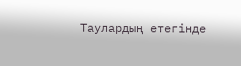Таулардың етегінде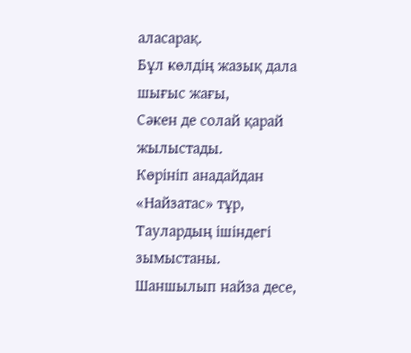аласарақ.
Бұл көлдің жазық дала шығыс жағы,
Сәкен де солай қарай жылыстады.
Көрініп анадайдан «Найзатас» тұр,
Таулардың ішіндегі зымыстаны.
Шаншылып найза десе,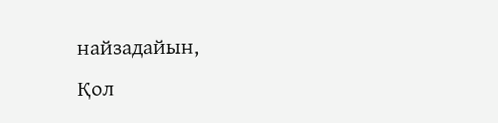найзадайын,
Қол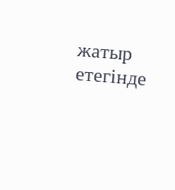жатыр етегінде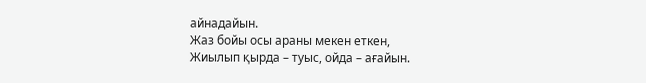айнадайын.
Жаз бойы осы араны мекен еткен,
Жиылып қырда – туыс, ойда – ағайын.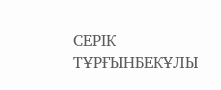СЕРІК ТҰРҒЫНБЕКҰЛЫ